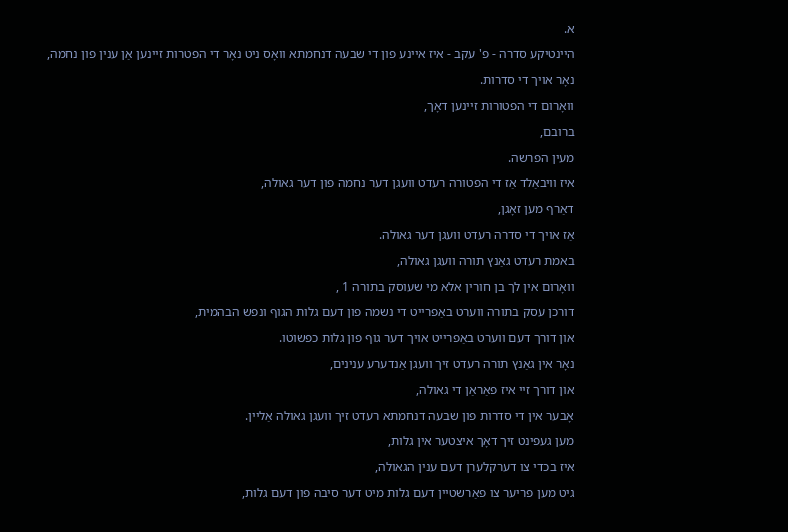א.
היינטיקע סדרה - פ' עקב - איז איינע פון די שבעה דנחמתא וואָס ניט נאָר די הפטרות זיינען אַן ענין פון נחמה,
נאָר אויך די סדרות.
וואָרום די הפטורות זיינען דאָך,
ברובם,
מעין הפרשה.
איז וויבאַלד אַז די הפטורה רעדט וועגן דער נחמה פון דער גאולה,
דאַרף מען זאָגן,
אַז אויך די סדרה רעדט וועגן דער גאולה.
באמת רעדט גאַנץ תורה וועגן גאולה,
וואָרום אין לך בן חורין אלא מי שעוסק בתורה 1 ,
דורכן עסק בתורה ווערט באַפרייט די נשמה פון דעם גלות הגוף ונפש הבהמית,
און דורך דעם ווערט באַפרייט אויך דער גוף פון גלות כפשוטו.
נאָר אין גאַנץ תורה רעדט זיך וועגן אַנדערע ענינים,
און דורך זיי איז פאַראַן די גאולה,
אָבער אין די סדרות פון שבעה דנחמתא רעדט זיך וועגן גאולה אַליין.
מען געפינט זיך דאָך איצטער אין גלות,
איז בכדי צו דערקלערן דעם ענין הגאולה,
גיט מען פריער צו פאַרשטיין דעם גלות מיט דער סיבה פון דעם גלות,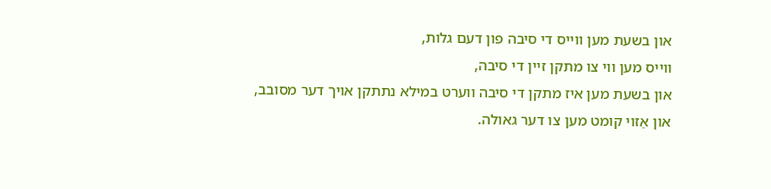און בשעת מען ווייס די סיבה פון דעם גלות,
ווייס מען ווי צו מתקן זיין די סיבה,
און בשעת מען איז מתקן די סיבה ווערט במילא נתתקן אויך דער מסובב,
און אַזוי קומט מען צו דער גאולה.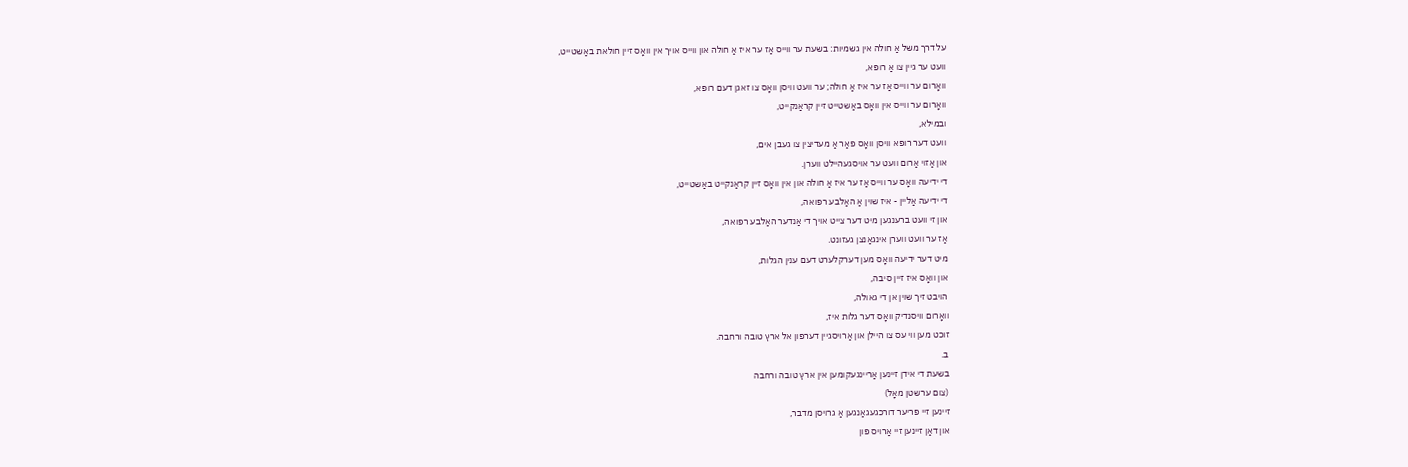על דרך משל אַ חולה אין גשמיות: בשעת ער ווייס אַז ער איז אַ חולה און ווייס אויך אין וואָס זיין חולאת באַשטייט,
וועט ער גיין צו אַ רופא,
וואָרום ער ווייס אַז ער איז אַ חולה; ער וועט וויסן וואָס צו זאגן דעם רופא,
וואָרום ער ווייס אין וואָס באַשטייט זיין קראַנקייט,
ובמילא,
וועט דער רופא וויסן וואָס פאַר אַ מעדיצין צו געבן אים,
און אַזוי אַרום וועט ער אויסגעהיילט ווערן.
די ידיעה וואָס ער ווייס אַז ער איז אַ חולה און אין וואָס זיין קראַנקייט באַשטייט,
די ידיעה אַליין - איז שוין אַ האַלבע רפואה,
און זי וועט ברענגען מיט דער צייט אויך די אַנדער האַלבע רפואה,
אַז ער וועט ווערן אינגאַנצן געזונט.
מיט דער ידיעה וואָס מען דערקלערט דעם ענין הגלות,
און וואָס איז זיין סיבה,
הויבט זיך שוין אן די גאולה,
וואָרום וויסנדיק וואָס דער גלות איז,
זוכט מען ווי עס צו היילן און אַרויסגיין דערפון אל ארץ טובה ורחבה.
ב.
בשעת די אידן זיינען אַריינגעקומען אין ארץ טובה ורחבה
(צום ערשטן מאָל)
זיינען זיי פריער דורכגעגאַנגען אַ גרויסן מדבר,
און דאַן זיינען זיי אַרויס פון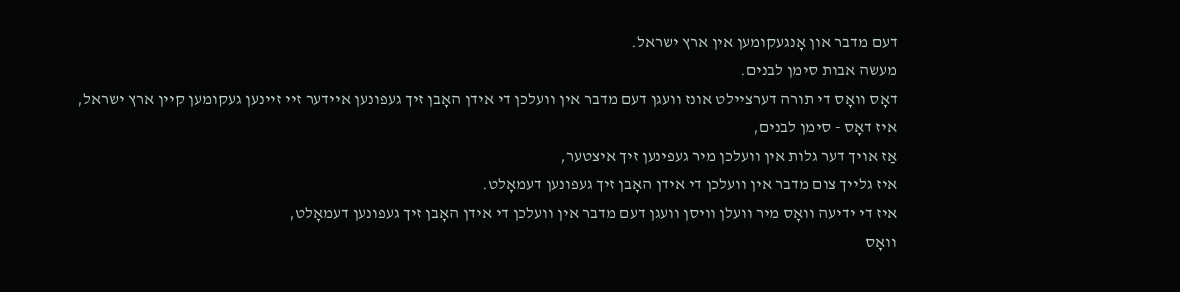דעם מדבר און אָנגעקומען אין ארץ ישראל.
מעשה אבות סימן לבנים.
דאָס וואָס די תורה דערציילט אונז וועגן דעם מדבר אין וועלכן די אידן האָבן זיך געפונען איידער זיי זיינען געקומען קיין ארץ ישראל,
איז דאָס - סימן לבנים,
אַז אויך דער גלות אין וועלכן מיר געפינען זיך איצטער,
איז גלייך צום מדבר אין וועלכן די אידן האָבן זיך געפונען דעמאָלט.
איז די ידיעה וואָס מיר וועלן וויסן וועגן דעם מדבר אין וועלכן די אידן האָבן זיך געפונען דעמאָלט,
וואָס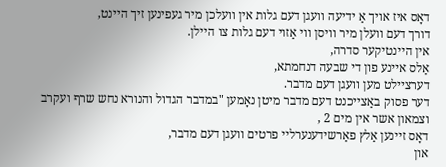דאָס איז אויך אַ ידיעה וועגן דעם גלות אין וועלכן מיר געפינען זיך היינט,
דורך דעם וועלן מיר וויסן ווי אַזוי דעם גלות צו היילן.
אין היינטיקער סדרה,
אַלס איינע פון די שבעה דנחמתא,
דערציילט מען וועגן דעם מדבר.
דער פסוק באַצייכנט דעם מדבר מיטן נאָמען "במדבר הגדול והנורא נחש שרף ועקרב וצמאון אשר אין מים 2 ,
דאָס זיינען אַלץ פאַרשידענערליי פרטים וועגן דעם מדבר,
און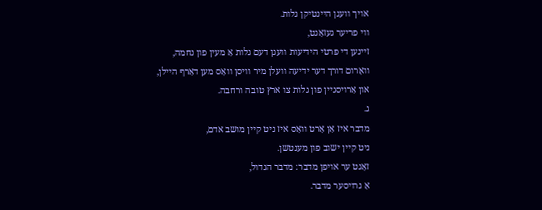אויך וועגן היינטיקן גלות.
ווי פריער געזאָגט,
זיינען די פּרטי הידיעות וועגן דעם גלות אַ מעין פון נחמה,
וואָרום דורך דער ידיעה וועלן מיר וויסן וואָס מען דאַרף היילן,
און אַרויסגיין פון גלות צו ארץ טובה ורחבה.
ג.
מדבר איז אַן אָרט וואָס איז ניט קיין מושב אדם,
ניט קיין ישוב פון מענטשן.
זאָגט ער אויפן מדבר: מדבר הגדול,
אַ גרויסער מדבר.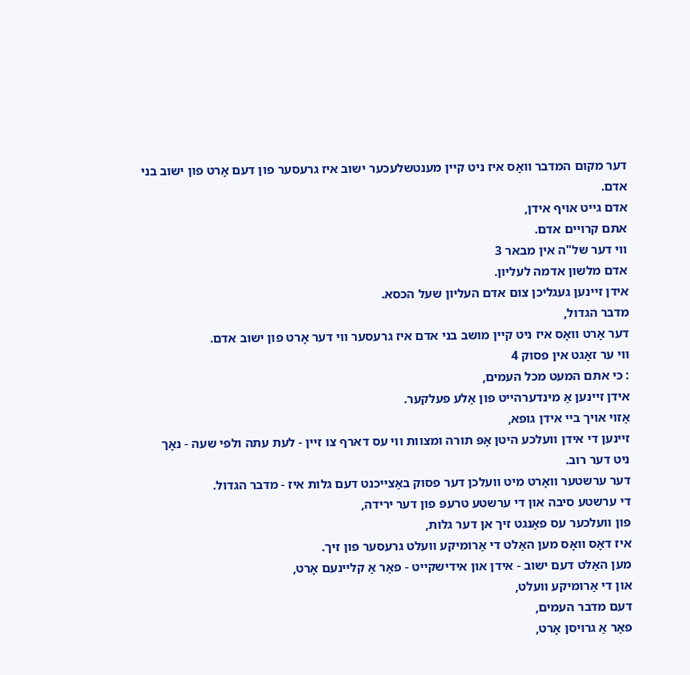דער מקום המדבר וואָס איז ניט קיין מענטשלעכער ישוב איז גרעסער פון דעם אָרט פון ישוב בני אדם.
אדם גייט אויף אידן,
אתם קרויים אדם.
ווי דער של"ה אין מבאר 3
אדם מלשון אדמה לעליון.
אידן זיינען געגליכן צום אדם העליון שעל הכסא.
מדבר הגדול,
דער אָרט וואָס איז ניט קיין מושב בני אדם איז גרעסער ווי דער אָרט פון ישוב אדם.
ווי ער זאָגט אין פסוק 4
: כי אתם המעט מכל העמים,
אידן זיינען אַ מינדערהייט פון אַלע פעלקער.
אַזוי אויך ביי אידן גופא,
זיינען די אידן וועלכע היטן אָפּ תורה ומצוות ווי עס דארף צו זיין - לעת עתה ולפי שעה - נאָך ניט דער רוב.
דער ערשטער וואָרט מיט וועלכן דער פסוק באַצייכנט דעם גלות איז - מדבר הגדול.
די ערשטע סיבה און די ערשטע טרעפּ פון דער ירידה,
פון וועלכער עס פאַנגט זיך אן דער גלות,
איז דאָס וואָס מען האַלט די אַרומיקע וועלט גרעסער פון זיך.
מען האַלט דעם ישוב - אידן און אידישקייט - פאַר אַ קליינעם אָרט,
און די אַרומיקע וועלט,
דעם מדבר העמים,
פאַר אַ גרויסן אָרט,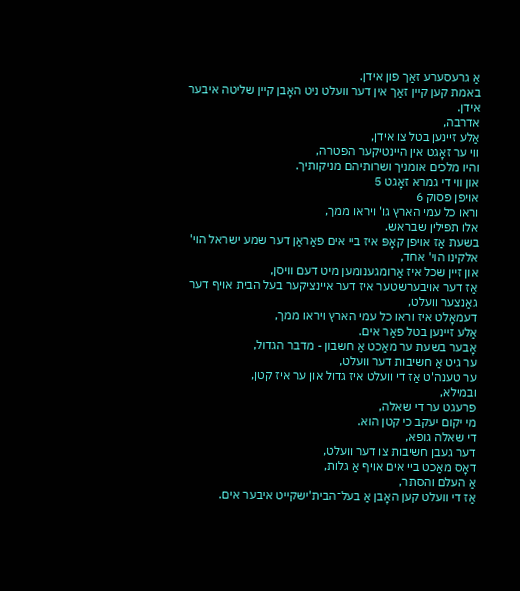אַ גרעסערע זאַך פון אידן.
באמת קען קיין זאַך אין דער וועלט ניט האָבן קיין שליטה איבער אידן.
אדרבה,
אַלע זיינען בטל צו אידן,
ווי ער זאָגט אין היינטיקער הפטרה,
והיו מלכים אומניך ושרותיהם מניקותיך.
און ווי די גמרא זאָגט 5
אויפן פסוק 6
וראו כל עמי הארץ גו' ויראו ממך,
אלו תפילין שבראש.
בשעת אַז אויפן קאָפּ איז ביי אים פאַראַן דער שמע ישראל הוי' אלקינו הוי' אחד,
און זיין שכל איז אַרומגענומען מיט דעם וויסן,
אַז דער אויבערשטער איז דער איינציקער בעל הבית אויף דער גאַנצער וועלט,
דעמאָלט איז וראו כל עמי הארץ ויראו ממך,
אַלע זיינען בטל פאַר אים.
אָבער בשעת ער מאַכט אַ חשבון - מדבר הגדול,
ער גיט אַ חשיבות דער וועלט,
ער טענה'ט אַז די וועלט איז גדול און ער איז קטן,
ובמילא,
פרעגט ער די שאלה,
מי יקום יעקב כי קטן הוא.
די שאלה גופא,
דער געבן חשיבות צו דער וועלט,
דאָס מאַכט ביי אים אויף אַ גלות,
אַ העלם והסתר,
אַז די וועלט קען האָבן אַ בעל־הבית'ישקייט איבער אים.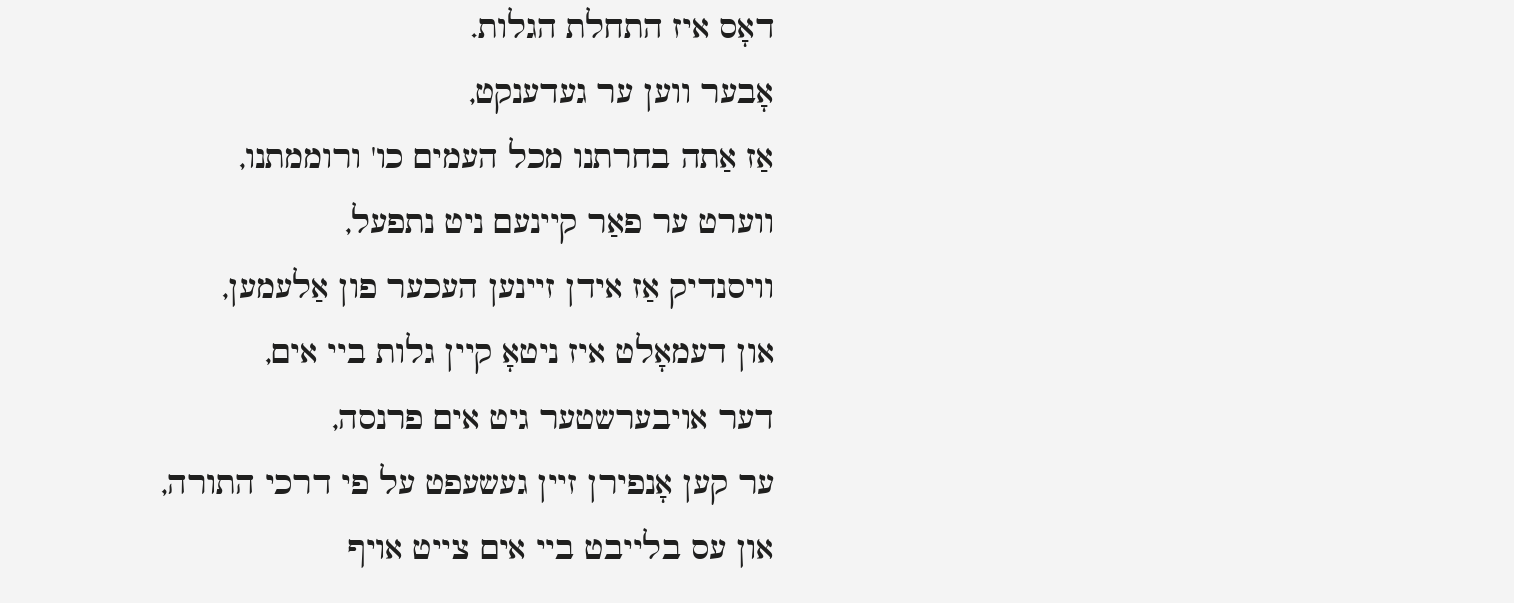דאָס איז התחלת הגלות.
אָבער ווען ער געדענקט,
אַז אַתה בחרתנו מכל העמים כו' ורוממתנו,
ווערט ער פאַר קיינעם ניט נתפעל,
וויסנדיק אַז אידן זיינען העכער פון אַלעמען,
און דעמאָלט איז ניטאָ קיין גלות ביי אים,
דער אויבערשטער גיט אים פרנסה,
ער קען אָנפירן זיין געשעפט על פי דרכי התורה,
און עס בלייבט ביי אים צייט אויף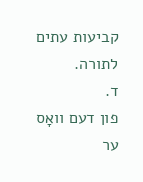קביעות עתים לתורה.
ד.
פון דעם וואָס ער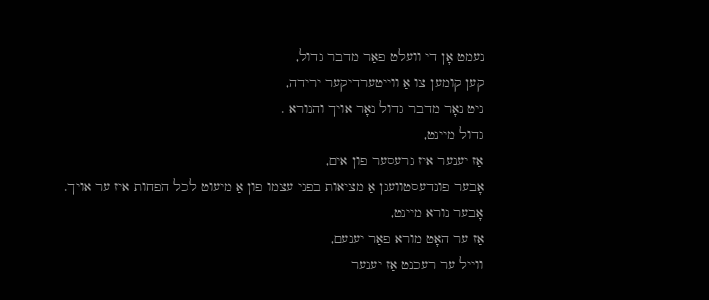נעמט אָן די וועלט פאַר מדבר גדול,
קען קומען צו אַ ווייטערדיקער ירידה,
ניט נאָר מדבר גדול נאָר אויך והנורא .
גדול מיינט,
אַז יענער איז גרעסער פון אים,
אָבער פונדעסטוועגן אַ מציאות בפני עצמו פון אַ מיעוט לכל הפחות איז ער אויך.
אָבער נורא מיינט,
אַז ער האָט מורא פאַר יענעם,
ווייל ער רעכנט אַז יענער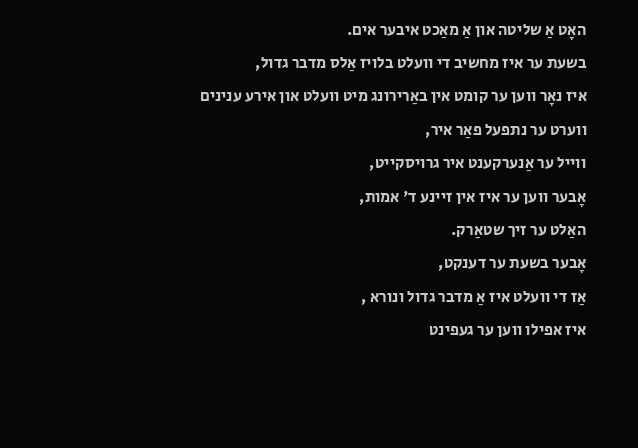האָט אַ שליטה און אַ מאַכט איבער אים.
בשעת ער איז מחשיב די וועלט בלויז אַלס מדבר גדול,
איז נאָר ווען ער קומט אין באַרירונג מיט וועלט און אירע ענינים ווערט ער נתפעל פאַר איר,
ווייל ער אַנערקענט איר גרויסקייט,
אָבער ווען ער איז אין זיינע ד' אמות,
האַלט ער זיך שטאַרק.
אָבער בשעת ער דענקט,
אַז די וועלט איז אַ מדבר גדול ונורא ,
איז אפילו ווען ער געפינט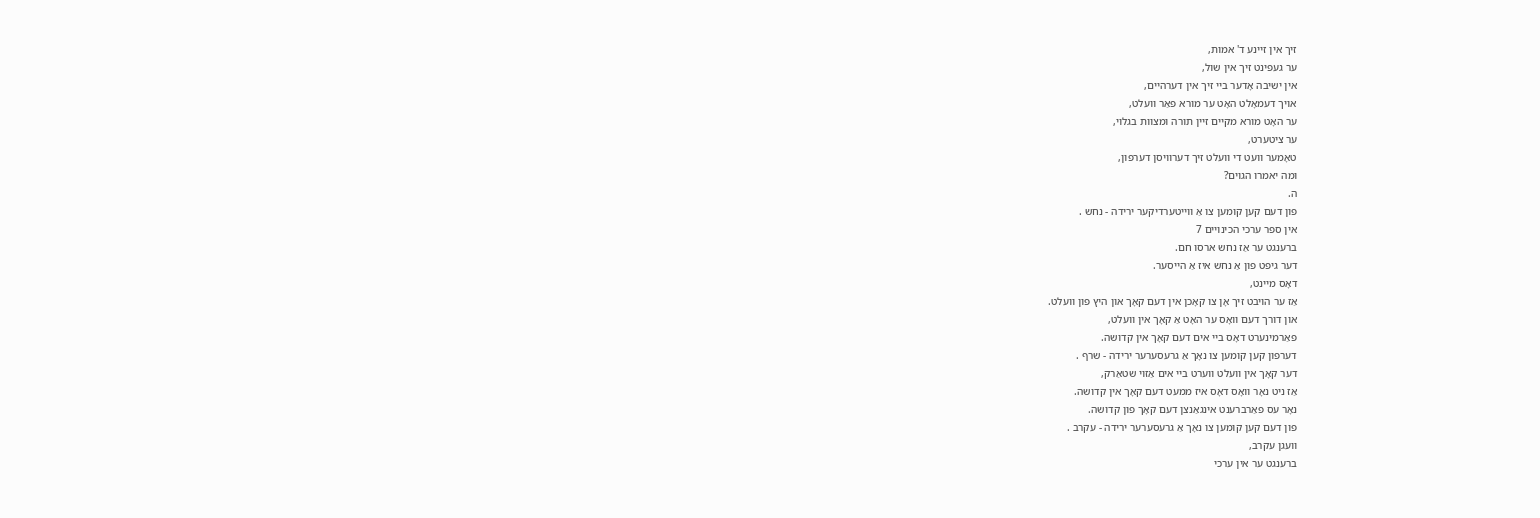זיך אין זיינע ד' אמות,
ער געפינט זיך אין שול,
אין ישיבה אָדער ביי זיך אין דערהיים,
אויך דעמאָלט האָט ער מורא פאַר וועלט,
ער האָט מורא מקיים זיין תורה ומצוות בגלוי,
ער ציטערט,
טאָמער וועט די וועלט זיך דערוויסן דערפון,
ומה יאמרו הגוים?
ה.
פון דעם קען קומען צו אַ ווייטערדיקער ירידה - נחש .
אין ספר ערכי הכינויים 7
ברענגט ער אַז נחש ארסו חם.
דער גיפט פון אַ נחש איז אַ הייסער.
דאָס מיינט,
אַז ער הויבט זיך אָן צו קאָכן אין דעם קאָך און היץ פון וועלט.
און דורך דעם וואָס ער האָט אַ קאָך אין וועלט,
פאַרמינערט דאָס ביי אים דעם קאָך אין קדושה.
דערפון קען קומען צו נאָך אַ גרעסערער ירידה - שרף .
דער קאָך אין וועלט ווערט ביי אים אַזוי שטאַרק,
אַז ניט נאָר וואָס דאָס איז ממעט דעם קאָך אין קדושה.
נאָר עס פאַרברענט אינגאַנצן דעם קאָך פון קדושה.
פון דעם קען קומען צו נאָך אַ גרעסערער ירידה - עקרב .
וועגן עקרב,
ברענגט ער אין ערכי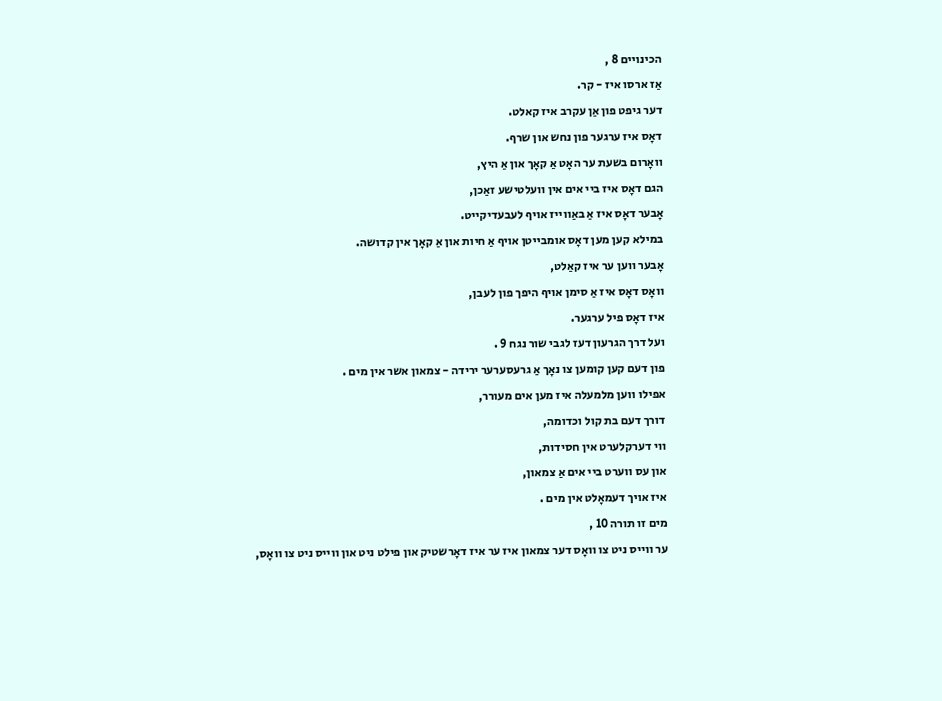הכינויים 8 ,
אַז ארסו איז - קר.
דער גיפט פון אַן עקרב איז קאלט.
דאָס איז ערגער פון נחש און שרף.
וואָרום בשעת ער האָט אַ קאָך און אַ היץ,
הגם דאָס איז ביי אים אין וועלטישע זאַכן,
אָבער דאָס איז אַ באַווייז אויף לעבעדיקייט.
במילא קען מען דאָס אומבייטן אויף אַ חיות און אַ קאָך אין קדושה.
אָבער ווען ער איז קאַלט,
וואָס דאָס איז אַ סימן אויף היפך פון לעבן,
איז דאָס פיל ערגער.
ועל דרך הגרעון דעז לגבי שור נגח 9 .
פון דעם קען קומען צו נאָך אַ גרעסערער ירידה - צמאון אשר אין מים .
אפילו ווען מלמעלה איז מען אים מעורר,
דורך דעם בת קול וכדומה,
ווי דערקלערט אין חסידות,
און עס ווערט ביי אים אַ צמאון,
איז אויך דעמאָלט אין מים .
מים זו תורה 10 ,
ער ווייס ניט צו וואָס דער צמאון איז ער איז דאָרשטיק און פילט ניט און ווייס ניט צו וואָס,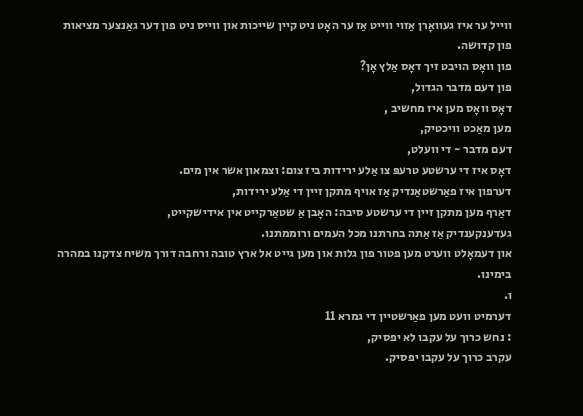ווייל ער איז געוואָרן אַזוי ווייט אַז ער האָט ניט קיין שייכות און ווייס ניט פון דער גאַנצער מציאות פון קדושה.
פון וואָס הויבט זיך דאָס אַלץ אָן?
פון דעם מדבר הגדול,
דאָס וואָס מען איז מחשיב ,
מען מאַכט וויכטיק,
דעם מדבר - די וועלט,
דאָס איז די ערשטע טרעפּ צו אַלע ירידות ביז צום: וצמאון אשר אין מים.
דערפון איז פאַרשטאַנדיק אַז אויף מתקן זיין די אַלע ירידות,
דאַרף מען מתקן זיין די ערשטע סיבה: האָבן אַ שטאַרקייט אין אידישקייט,
געדענקענדיק אַז אַתה בחרתנו מכל העמים ורוממתנו.
און דעמאָלט ווערט מען פטור פון גלות און מען גייט אל ארץ טובה ורחבה דורך משיח צדקנו במהרה בימינו.
ו.
דערמיט וועט מען פאַרשטיין די גמרא 11
: נחש כרוך על עקבו לא יפסיק,
עקרב כרוך על עקבו יפסיק.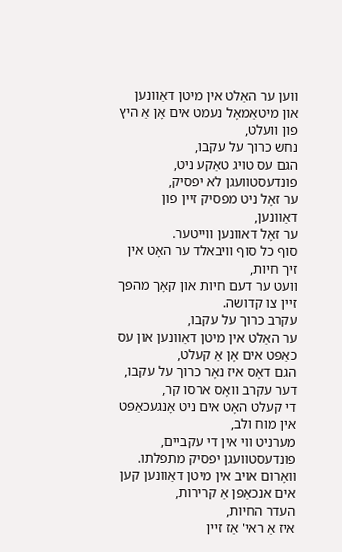ווען ער האַלט אין מיטן דאַוונען און מיטאַמאָל נעמט אים אָן אַ היץ פון וועלט,
נחש כרוך על עקבו,
הגם עס טויג טאַקע ניט,
פונדעסטוועגן לא יפסיק,
ער זאָל ניט מפסיק זיין פון דאַוונען,
ער זאָל דאוונען ווייטער.
סוף כל סוף וויבאלד ער האָט אין זיך חיות,
וועט ער דעם חיות און קאָך מהפך זיין צו קדושה.
עקרב כרוך על עקבו,
ער האַלט אין מיטן דאַוונען און עס כאַפּט אים אָן אַ קעלט,
הגם דאָס איז נאָר כרוך על עקבו,
דער עקרב וואָס ארסו קר,
די קעלט האָט אים ניט אָנגעכאַפּט אין מוח ולב,
מערניט ווי אין די עקביים,
פונדעסטוועגן יפסיק מתפלתו.
וואָרום אויב אין מיטן דאַוונען קען אים אנכאַפּן אַ קרירות,
העדר החיות,
איז אַ ראי' אַז זיין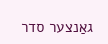גאַנצער סדר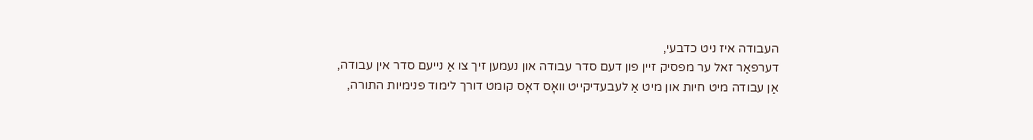העבודה איז ניט כדבעי,
דערפאַר זאל ער מפסיק זיין פון דעם סדר עבודה און נעמען זיך צו אַ נייעם סדר אין עבודה,
אַן עבודה מיט חיות און מיט אַ לעבעדיקייט וואָס דאָס קומט דורך לימוד פנימיות התורה,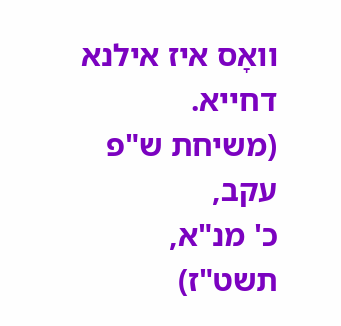וואָס איז אילנא דחייא.
(משיחת ש"פ עקב,
כ' מנ"א,
תשט"ז)